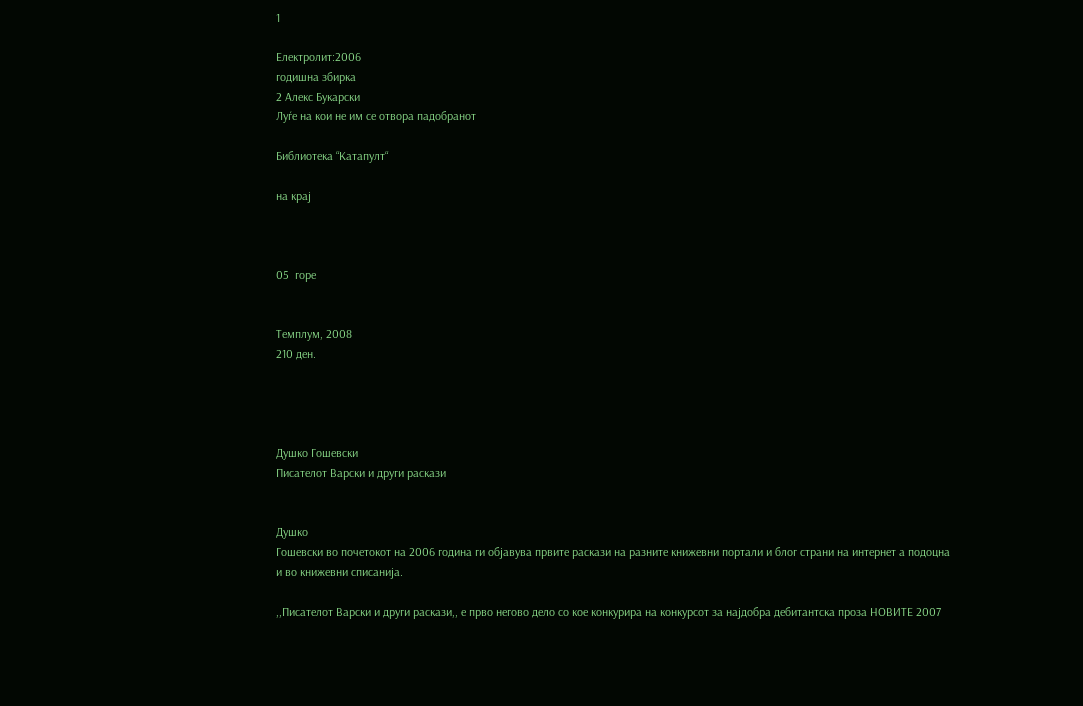1

Електролит:2006
годишна збирка
2 Алекс Букарски
Луѓе на кои не им се отвора падобранот

Библиотека “Катапулт“

на крај



05  горе


Темплум, 2008
210 ден.




Душко Гошевски
Писателот Варски и други раскази


Душко
Гошевски во почетокот на 2006 година ги објавува првите раскази на разните книжевни портали и блог страни на интернет а подоцна и во книжевни списанија.

,,Писателот Варски и други раскази,, е прво негово дело со кое конкурира на конкурсот за најдобра дебитантска проза НОВИТЕ 2007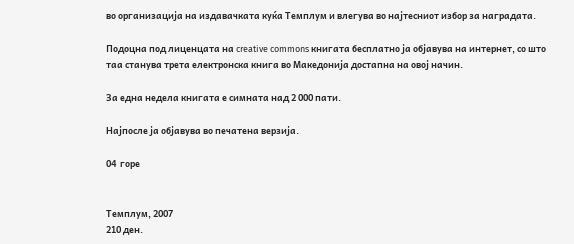во организација на издавачката куќа Темплум и влегува во најтесниот избор за наградата.

Подоцна под лиценцата на creative commons книгата бесплатно ја објавува на интернет, со што таа станува трета електронска книга во Македонија достапна на овој начин.

За една недела книгата е симната над 2 000 пати.

Најпосле ја објавува во печатена верзија.

04  горе


Темплум, 2007
210 ден.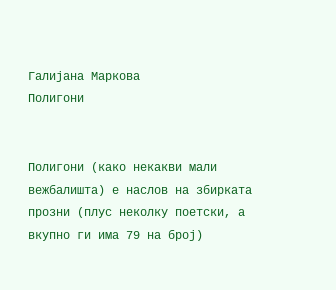Галијана Маркова
Полигони


Полигони (како некакви мали вежбалишта) е наслов на збирката прозни (плус неколку поетски, а вкупно ги има 79 на број)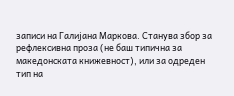записи на Галијана Маркова. Станува збор за рефлексивна проза (не баш типична за македонската книжевност), или за одреден тип на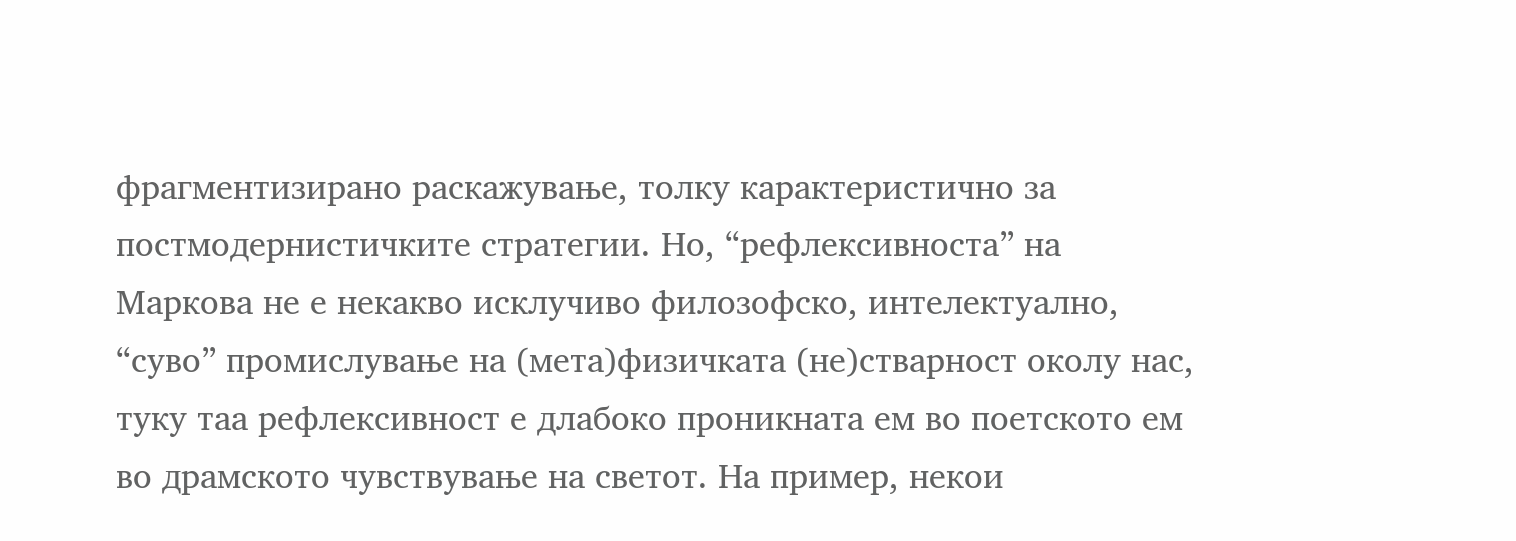фрагментизирано раскажување, толку карактеристично за постмодернистичките стратегии. Но, “рефлексивноста” на Маркова не е некакво исклучиво филозофско, интелектуално, “суво” промислување на (мета)физичката (не)стварност околу нас, туку таа рефлексивност е длабоко проникната ем во поетското ем во драмското чувствување на светот. На пример, некои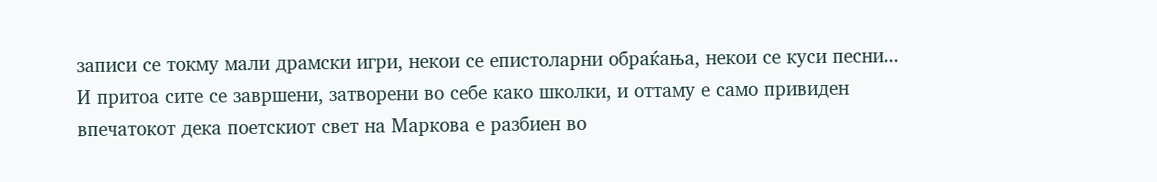записи се токму мали драмски игри, некои се епистоларни обраќања, некои се куси песни... И притоа сите се завршени, затворени во себе како школки, и оттаму е само привиден впечатокот дека поетскиот свет на Маркова е разбиен во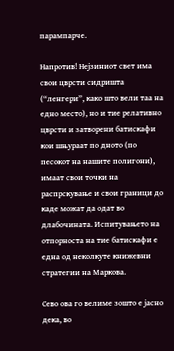парампарче.

Напротив! Нејзиниот свет има свои цврсти сидришта (“ленгери”, како што вели таа на едно место), но и тие релативно цврсти и затворени батискафи кои шњураат по дното (по песокот на нашите полигони), имаат свои точки на распрскување и свои граници до каде можат да одат во длабочината. Испитувањето на отпорноста на тие батискафи е една од неколкуте книжевни стратегии на Маркова.

Сево ова го велиме зошто е јасно дека, во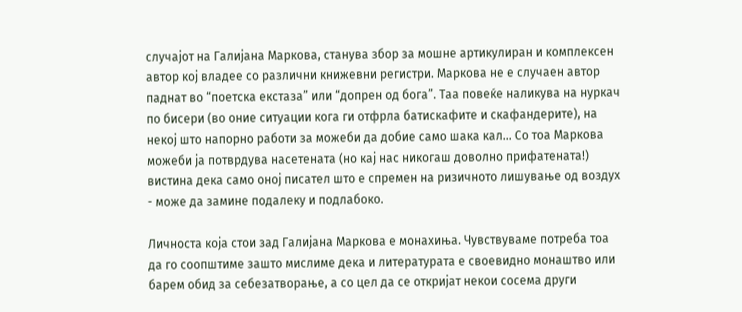случајот на Галијана Маркова, станува збор за мошне артикулиран и комплексен автор кој владее со различни книжевни регистри. Маркова не е случаен автор паднат во “поетска екстаза” или “допрен од бога”. Таа повеќе наликува на нуркач по бисери (во оние ситуации кога ги отфрла батискафите и скафандерите), на некој што напорно работи за можеби да добие само шака кал... Со тоа Маркова можеби ја потврдува насетената (но кај нас никогаш доволно прифатената!) вистина дека само оној писател што е спремен на ризичното лишување од воздух - може да замине подалеку и подлабоко.

Личноста која стои зад Галијана Маркова е монахиња. Чувствуваме потреба тоа да го соопштиме зашто мислиме дека и литературата е своевидно монаштво или барем обид за себезатворање, а со цел да се откријат некои сосема други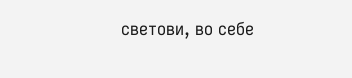светови, во себе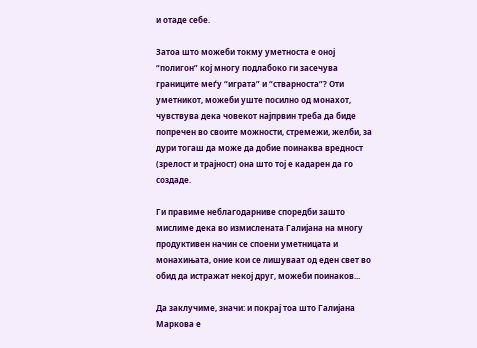и отаде себе.

Затоа што можеби токму уметноста е оној “полигон” кој многу подлабоко ги засечува границите меѓу “играта” и “стварноста”? Оти уметникот, можеби уште посилно од монахот, чувствува дека човекот најпрвин треба да биде попречен во своите можности, стремежи, желби, за дури тогаш да може да добие поинаква вредност (зрелост и трајност) она што тој е кадарен да го создаде.

Ги правиме неблагодарниве споредби зашто мислиме дека во измислената Галијана на многу продуктивен начин се споени уметницата и монахињата, оние кои се лишуваат од еден свет во обид да истражат некој друг, можеби поинаков...

Да заклучиме, значи: и покрај тоа што Галијана Маркова е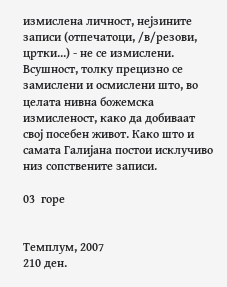измислена личност, нејзините записи (отпечатоци, /в/резови, цртки...) - не се измислени. Всушност, толку прецизно се замислени и осмислени што, во целата нивна божемска измисленост, како да добиваат свој посебен живот. Како што и самата Галијана постои исклучиво низ сопствените записи.

03  горе


Темплум, 2007
210 ден.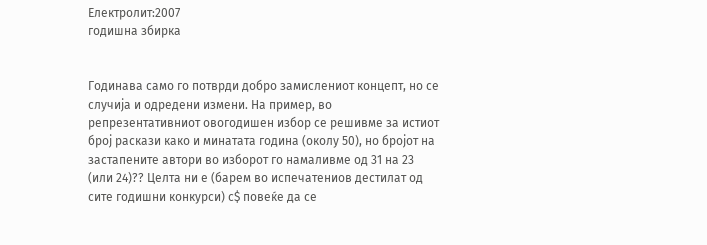Електролит:2007
годишна збирка


Годинава само го потврди добро замислениот концепт, но се случија и одредени измени. На пример, во репрезентативниот овогодишен избор се решивме за истиот број раскази како и минатата година (околу 50), но бројот на застапените автори во изборот го намаливме од 31 на 23 (или 24)?? Целта ни е (барем во испечатениов дестилат од сите годишни конкурси) с$ повеќе да се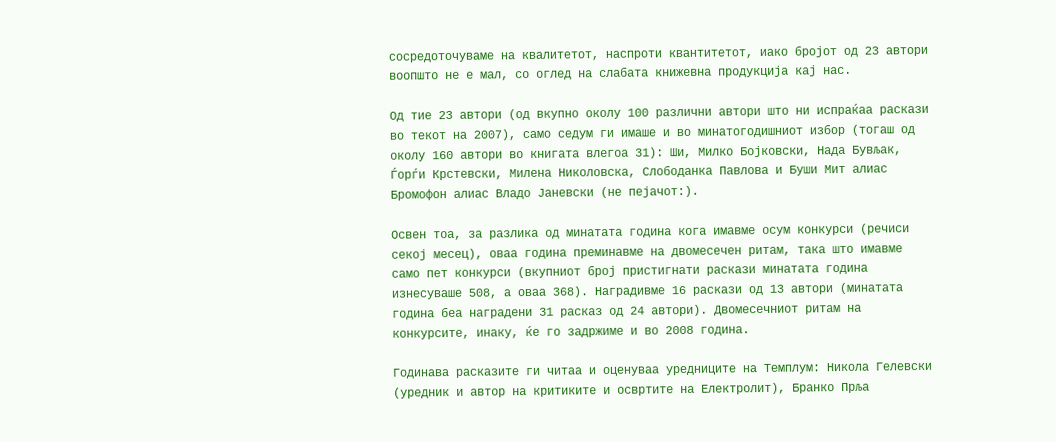сосредоточуваме на квалитетот, наспроти квантитетот, иако бројот од 23 автори воопшто не е мал, со оглед на слабата книжевна продукција кај нас.

Од тие 23 автори (од вкупно околу 100 различни автори што ни испраќаа раскази во текот на 2007), само седум ги имаше и во минатогодишниот избор (тогаш од околу 160 автори во книгата влегоа 31): Ши, Милко Бојковски, Нада Бувљак, Ѓорѓи Крстевски, Милена Николовска, Слободанка Павлова и Буши Мит алиас Бромофон алиас Владо Јаневски (не пејачот:).

Освен тоа, за разлика од минатата година кога имавме осум конкурси (речиси секој месец), оваа година преминавме на двомесечен ритам, така што имавме само пет конкурси (вкупниот број пристигнати раскази минатата година изнесуваше 508, а оваа 368). Наградивме 16 раскази од 13 автори (минатата година беа наградени 31 расказ од 24 автори). Двомесечниот ритам на конкурсите, инаку, ќе го задржиме и во 2008 година.

Годинава расказите ги читаа и оценуваа уредниците на Темплум: Никола Гелевски (уредник и автор на критиките и освртите на Електролит), Бранко Прља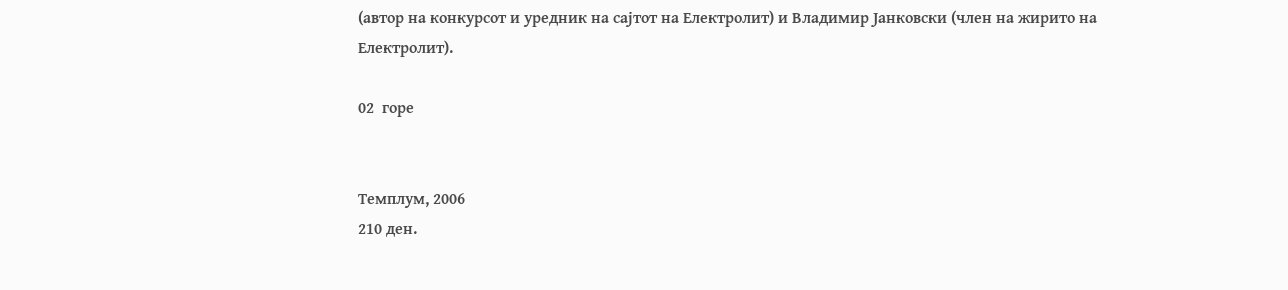(автор на конкурсот и уредник на сајтот на Електролит) и Владимир Јанковски (член на жирито на Електролит).

02  горе


Темплум, 2006
210 ден.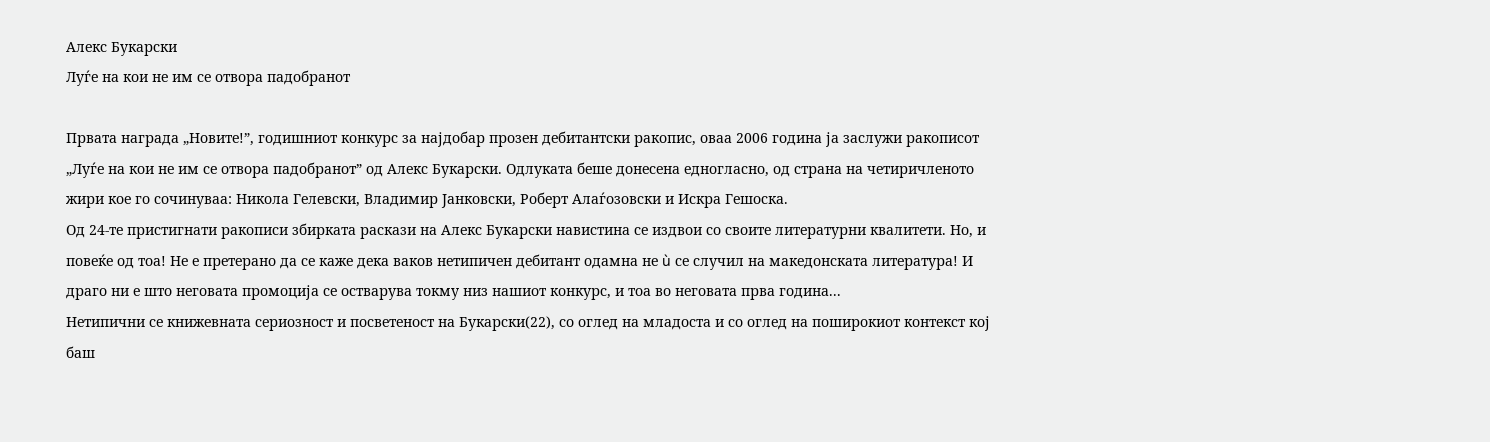Алекс Букарски
Луѓе на кои не им се отвора падобранот

Првата награда „Новите!”, годишниот конкурс за најдобар прозен дебитантски ракопис, оваа 2006 година ја заслужи ракописот „Луѓе на кои не им се отвора падобранот” од Алекс Букарски. Одлуката беше донесена едногласно, од страна на четиричленото жири кое го сочинуваа: Никола Гелевски, Владимир Јанковски, Роберт Алаѓозовски и Искра Гешоска.
Од 24-те пристигнати ракописи збирката раскази на Алекс Букарски навистина се издвои со своите литературни квалитети. Но, и повеќе од тоа! Не е претерано да се каже дека ваков нетипичен дебитант одамна не ù се случил на македонската литература! И драго ни е што неговата промоција се остварува токму низ нашиот конкурс, и тоа во неговата прва година...
Нетипични се книжевната сериозност и посветеност на Букарски(22), со оглед на младоста и со оглед на поширокиот контекст кој баш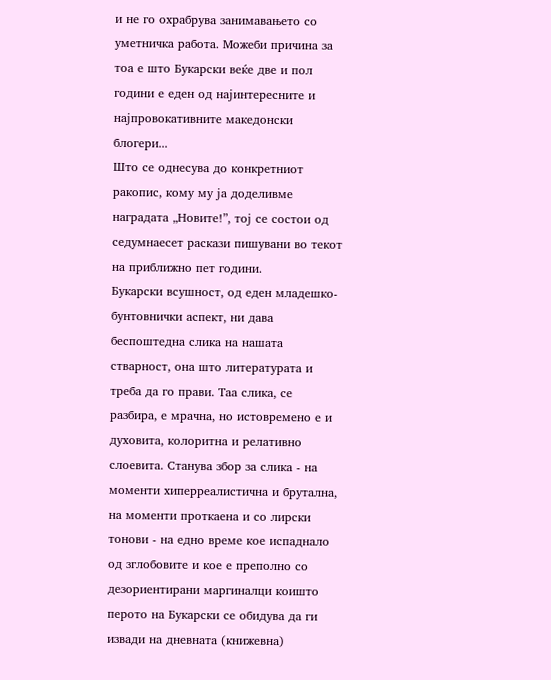и не го охрабрува занимавањето со уметничка работа. Можеби причина за тоа е што Букарски веќе две и пол години е еден од најинтересните и најпровокативните македонски блогери...
Што се однесува до конкретниот ракопис, кому му ја доделивме наградата „Новите!”, тој се состои од седумнаесет раскази пишувани во текот на приближно пет години.
Букарски всушност, од еден младешко-бунтовнички аспект, ни дава беспоштедна слика на нашата стварност, она што литературата и треба да го прави. Таа слика, се разбира, е мрачна, но истовремено е и духовита, колоритна и релативно слоевита. Станува збор за слика - на моменти хиперреалистична и брутална, на моменти проткаена и со лирски тонови - на едно време кое испаднало од зглобовите и кое е преполно со дезориентирани маргиналци коишто перото на Букарски се обидува да ги извади на дневната (книжевна)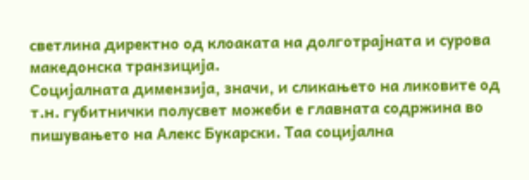светлина директно од клоаката на долготрајната и сурова македонска транзиција.
Социјалната димензија, значи, и сликањето на ликовите од т.н. губитнички полусвет можеби е главната содржина во пишувањето на Алекс Букарски. Таа социјална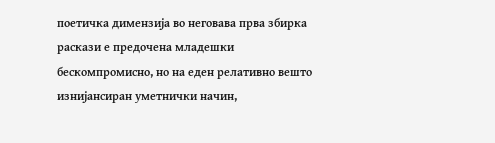поетичка димензија во неговава прва збирка раскази е предочена младешки бескомпромисно, но на еден релативно вешто изнијансиран уметнички начин,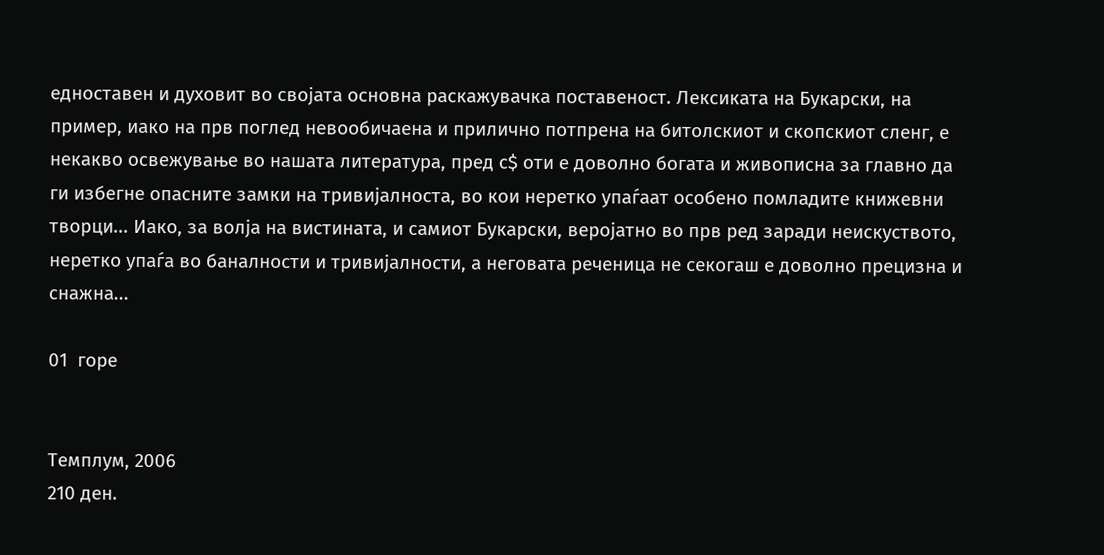едноставен и духовит во својата основна раскажувачка поставеност. Лексиката на Букарски, на пример, иако на прв поглед невообичаена и прилично потпрена на битолскиот и скопскиот сленг, е некакво освежување во нашата литература, пред с$ оти е доволно богата и живописна за главно да ги избегне опасните замки на тривијалноста, во кои неретко упаѓаат особено помладите книжевни творци... Иако, за волја на вистината, и самиот Букарски, веројатно во прв ред заради неискуството, неретко упаѓа во баналности и тривијалности, а неговата реченица не секогаш е доволно прецизна и снажна...

01  горе


Темплум, 2006
210 ден.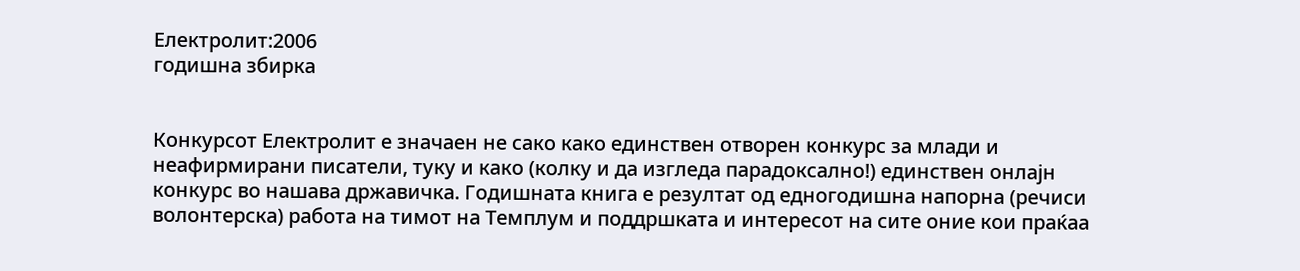Електролит:2006
годишна збирка


Конкурсот Електролит е значаен не сако како единствен отворен конкурс за млади и неафирмирани писатели, туку и како (колку и да изгледа парадоксално!) единствен онлајн конкурс во нашава државичка. Годишната книга е резултат од едногодишна напорна (речиси волонтерска) работа на тимот на Темплум и поддршката и интересот на сите оние кои праќаа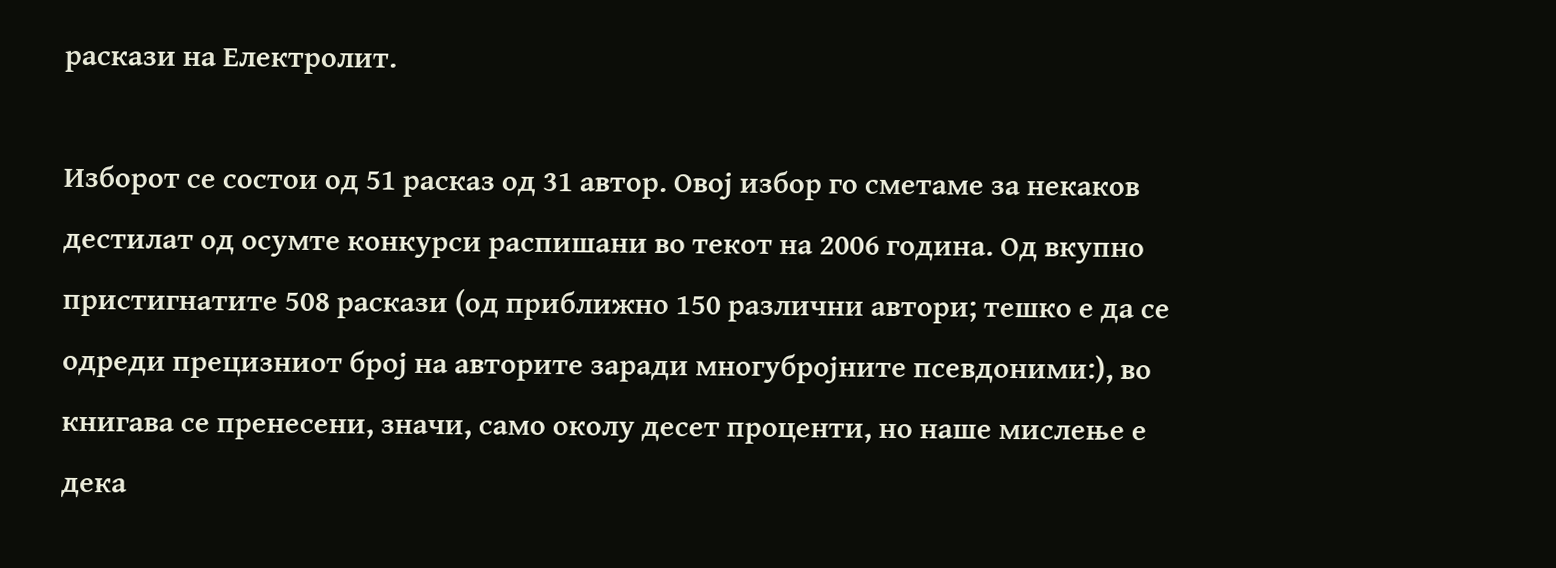раскази на Електролит.

Изборот се состои од 51 расказ од 31 автор. Овој избор го сметаме за некаков дестилат од осумте конкурси распишани во текот на 2006 година. Од вкупно пристигнатите 508 раскази (од приближно 150 различни автори; тешко е да се одреди прецизниот број на авторите заради многубројните псевдоними:), во книгава се пренесени, значи, само околу десет проценти, но наше мислење е дека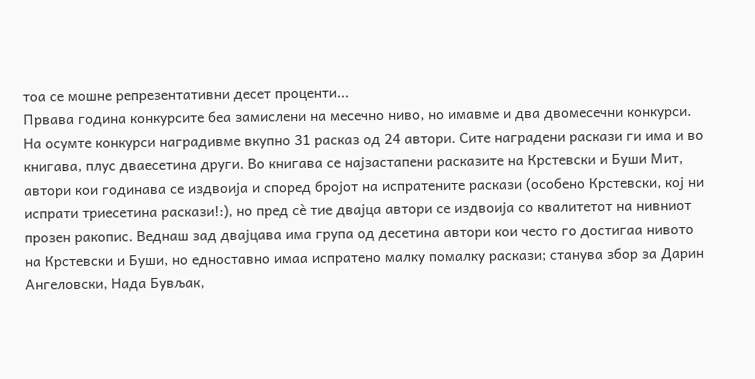тоа се мошне репрезентативни десет проценти...
Првава година конкурсите беа замислени на месечно ниво, но имавме и два двомесечни конкурси. На осумте конкурси наградивме вкупно 31 расказ од 24 автори. Сите наградени раскази ги има и во книгава, плус дваесетина други. Во книгава се најзастапени расказите на Крстевски и Буши Мит, автори кои годинава се издвоија и според бројот на испратените раскази (особено Крстевски, кој ни испрати триесетина раскази!:), но пред сè тие двајца автори се издвоија со квалитетот на нивниот прозен ракопис. Веднаш зад двајцава има група од десетина автори кои често го достигаа нивото на Крстевски и Буши, но едноставно имаа испратено малку помалку раскази; станува збор за Дарин Ангеловски, Нада Бувљак,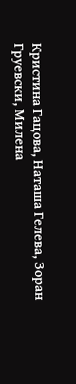Кристина Гацова, Наташа Гелева, Зоран Груевски, Милена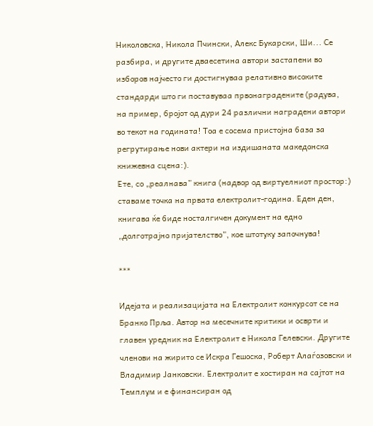Николовска, Никола Пчински, Алекс Букарски, Ши... Се разбира, и другите дваесетина автори застапени во изборов најчесто ги достигнуваа релативно високите стандарди што ги поставуваа првонаградените (радува, на пример, бројот од дури 24 различни наградени автори во текот на годината! Тоа е сосема пристојна база за регрутирање нови актери на издишаната македонска книжевна сцена:).
Ете, со „реалнава” книга (надвор од виртуелниот простор:) ставаме точка на првата електролит-година. Еден ден, книгава ќе биде носталгичен документ на едно „долготрајно пријателство”, кое штотуку започнува!

***

Идејата и реализацијата на Електролит конкурсот се на Бранко Прља. Автор на месечните критики и осврти и главен уредник на Електролит е Никола Гелевски. Другите членови на жирито се Искра Гешоска, Роберт Алаѓозовски и Владимир Јанковски. Електролит е хостиран на сајтот на Темплум и е финансиран од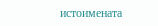истоимената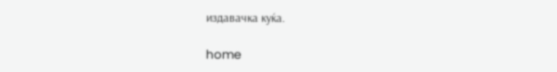издавачка куќа.

home